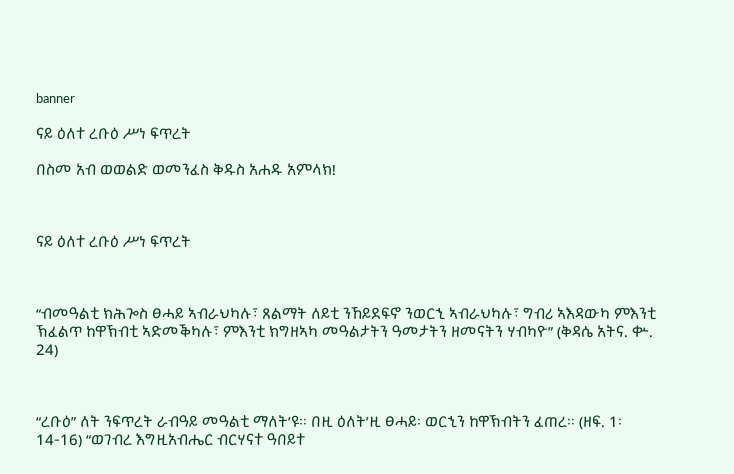banner

ናይ ዕለተ ረቡዕ ሥነ ፍጥረት

በስመ አብ ወወልድ ወመንፈስ ቅዱስ አሐዱ አምላክ!



ናይ ዕለተ ረቡዕ ሥነ ፍጥረት



“ብመዓልቲ ክሕጐስ ፀሓይ ኣብራህካሉ፣ ጸልማት ለይቲ ንኸይደፍኖ ንወርኂ ኣብራህካሉ፣ ግብሪ ኣእዳውካ ምእንቲ ኽፈልጥ ከዋኽብቲ ኣድመቕካሉ፣ ምእንቲ ክግዘኣካ መዓልታትን ዓመታትን ዘመናትን ሃብካዮ” (ቅዳሴ አትና. ቍ. 24)



“ረቡዕ” ለት ንፍጥረት ራብዓይ መዓልቲ ማለት’ዩ። በዚ ዕለት’ዚ ፀሓይ፡ ወርኂን ከዋኽብትን ፈጠረ። (ዘፍ. 1፡14-16) “ወገብረ እግዚአብሔር ብርሃናተ ዓበይተ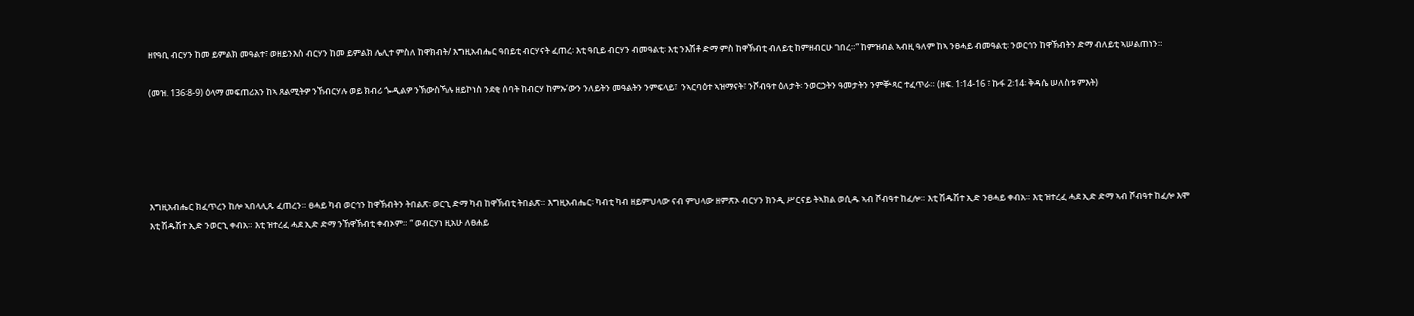ዘየዓቢ ብርሃን ከመ ይምልክ መዓልተ፣ ወዘይንእስ ብርሃን ከመ ይምልክ ሌሊተ ምስለ ከዋክብት/ እግዚአብሔር ዓበይቲ ብርሃናት ፈጠረ፡ እቲ ዓቢይ ብርሃን ብመዓልቲ፡ እቲ ንእሽቶ ድማ ምስ ከዋኽብቲ ብለይቲ ከምዘብርሁ ገበረ።” ከምዝብል ኣብዚ ዓለም ከኣ ንፀሓይ ብመዓልቲ፡ ንወርኅን ከዋኽብትን ድማ ብለይቲ ኣሠልጠነን።

(መዝ. 136፡8-9) ዕላማ መፍጠሪአን ከኣ ጸልሚትዎ ንኸብርሃሉ ወይ ክብሪ ጐዲልዎ ንኽውስኻሉ ዘይኮነስ ንደቂ ሰባት ከብርሃ ከምኡ’ውን ንለይትን መዓልትን ንምፍላይ፣  ንኣርባዕተ ኣዝማናት፣ ንሾብዓተ ዕለታት፡ ንወርኃትን ዓመታትን ንምቝጻር ተፈጥራ። (ዘፍ. 1፡14-16 ፣ ኩፋ 2፡14፡ ቅዳሴ ሠለስቱ ምእት)





እግዚአብሔር ክፈጥረን ከሎ ኣበላሊጹ ፈጠረን። ፀሓይ ካብ ወርኅን ከዋኽብትን ትበልጽ፡ ወርኂ ድማ ካብ ከዋኽብቲ ትበልጽ። እግዚአብሔር፡ ካብቲ ካብ ዘይምህላው ናብ ምህላው ዘምጽኦ ብርሃን ክንዲ ሥርናይ ትኣክል ወሲዱ ኣብ ሾብዓተ ከፈሎ። እቲ ሽዱሽተ ኢድ ንፀሓይ ቀብአ። እቲ ዝተረፈ ሓደ ኢድ ድማ ኣብ ሾብዓተ ከፈሎ እሞ እቲ ሽዱሽተ ኢድ ንወርኂ ቀብአ። እቲ ዝተረፈ ሓደ ኢድ ድማ ንኸዋኽብቲ ቀብኦም። “ ወብርሃነ ዚአሁ ለፀሐይ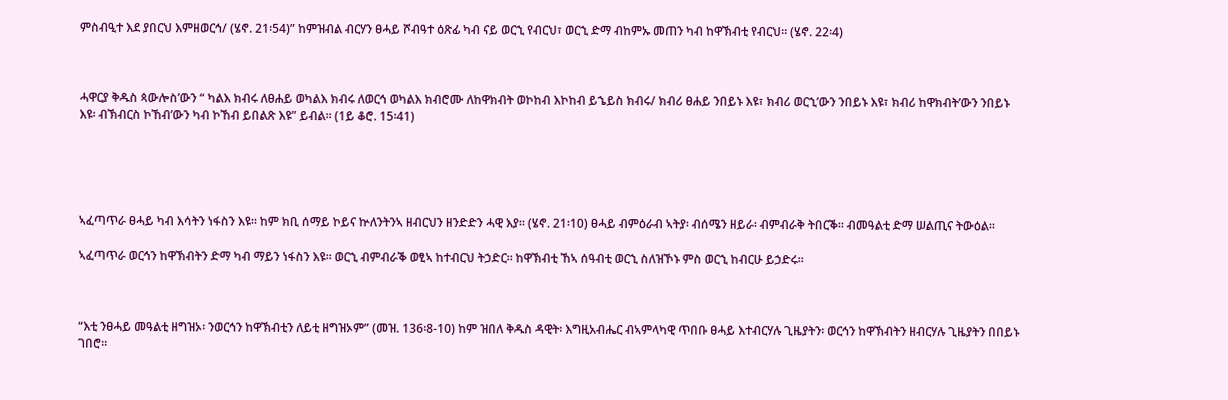ምስብዒተ እደ ያበርህ እምዘወርኅ/ (ሄኖ. 21፡54)” ከምዝብል ብርሃን ፀሓይ ሾብዓተ ዕጽፊ ካብ ናይ ወርኂ የብርህ፣ ወርኂ ድማ ብከምኡ መጠን ካብ ከዋኽብቲ የብርህ። (ሄኖ. 22፡4)



ሓዋርያ ቅዱስ ጳውሎስ’ውን “ ካልእ ክብሩ ለፀሐይ ወካልእ ክብሩ ለወርኅ ወካልእ ክብሮሙ ለከዋክብት ወኮከብ እኮከብ ይኄይስ ክብሩ/ ክብሪ ፀሐይ ንበይኑ እዩ፣ ክብሪ ወርኂ’ውን ንበይኑ እዩ፣ ክብሪ ከዋክብት’ውን ንበይኑ እዩ፡ ብኽብርስ ኮኸብ’ውን ካብ ኮኸብ ይበልጽ እዩ” ይብል። (1ይ ቆሮ. 15፡41)





ኣፈጣጥራ ፀሓይ ካብ እሳትን ነፋስን እዩ። ከም ክቢ ሰማይ ኮይና ኵለንትንኣ ዘብርህን ዘንድድን ሓዊ እያ። (ሄኖ. 21፡10) ፀሓይ ብምዕራብ ኣትያ፡ ብሰሜን ዘይራ፡ ብምብራቅ ትበርቕ። ብመዓልቲ ድማ ሠልጢና ትውዕል።

ኣፈጣጥራ ወርኅን ከዋኽብትን ድማ ካብ ማይን ነፋስን እዩ። ወርኂ ብምብራቕ ወፂኣ ከተብርህ ትኃድር። ከዋኽብቲ ኸኣ ሰዓብቲ ወርኂ ስለዝኾኑ ምስ ወርኂ ከብርሁ ይኃድሩ።



“እቲ ንፀሓይ መዓልቲ ዘግዝኦ፡ ንወርኅን ከዋኽብቲን ለይቲ ዘግዝኦም” (መዝ. 136፡8-10) ከም ዝበለ ቅዱስ ዳዊት፡ እግዚአብሔር ብኣምላካዊ ጥበቡ ፀሓይ እተብርሃሉ ጊዜያትን፡ ወርኅን ከዋኽብትን ዘብርሃሉ ጊዜያትን በበይኑ ገበሮ።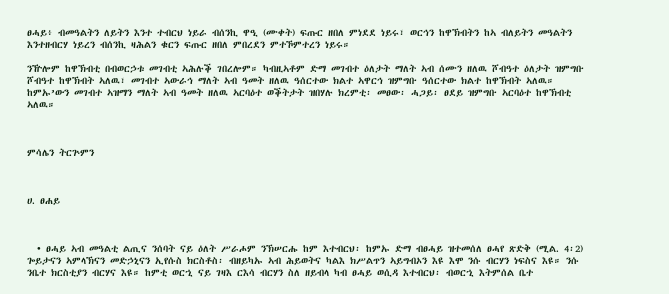ፀሓይ፥ ብመዓልትን ለይትን እንተ ተብርህ ነይራ ብሰንኪ ዋዒ (ሙቀት) ፍጡር ዘበለ ምነደደ ነይሩ፣ ወርኅን ከዋኽብትን ከኣ ብለይትን መዓልትን እንተዘብርሃ ነይረን ብሰንኪ ዛሕልን ቁርን ፍጡር ዘበለ ምበረደን ምተኾምተረን ነይሩ።

ንዅሎም ከዋኽብቲ በብወርኃቱ መገብቲ ኣሕሉቕ ገበረሎም። ካብዚኣቶም ድማ መገብተ ዕለታት ማለት ኣብ ሰሙን ዘለዉ ሾብዓተ ዕለታት ዝምግቡ ሾብዓተ ከዋኽብት ኣለዉ፣ መገብተ ኣውራኅ ማለት ኣብ ዓመት ዘለዉ ዓሰርተው ክልተ ኣዋርኅ ዝምግቡ ዓሰርተው ክልተ ከዋኽብት ኣለዉ። ከምኡ’ውን መገብተ ኣዝማን ማለት ኣብ ዓመት ዘለዉ ኣርባዕተ ወቕትታት ዝበሃሉ ክረምቲ፡ መፀው፡ ሓጋይ፡ ፀደይ ዝምግቡ ኣርባዕተ ከዋኽብቲ ኣለዉ።



ምሳሌን ትርጕምን



ሀ. ፀሐይ



  • ፀሓይ ኣብ መዓልቲ ልጢና ንሰባት ናይ ዕለት ሥራሖም ንኽሠርሑ ከም እተብርህ፡ ከምኡ ድማ ብፀሓይ ዝተመሰለ ፀሓየ ጽድቅ (ሚል. 4፡2) ጐይታናን ኣምላኽናን መድኃኒናን ኢየሱስ ክርስቶስ፡ ብዘይካኡ ኣብ ሕይወትና ካልእ ክሥልጥን ኣይግብኦን እዩ እሞ ንሱ ብርሃን ነፍስና እዩ። ንሱ ንቤተ ክርስቲያን ብርሃና እዩ። ከምቲ ወርኂ ናይ ገዛእ ርእሳ ብርሃን ስለ ዘይብላ ካብ ፀሓይ ወሲዳ እተብርህ፡ ብወርኂ እትምሰል ቤተ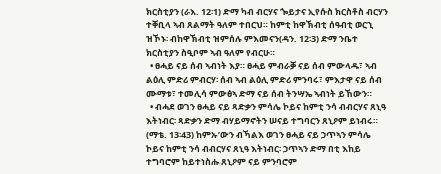ክርስቲያን (ራእ. 12፡1) ድማ ካብ ብርሃና ጐይታና ኢየሱስ ክርስቶስ ብርሃን ተቐቢላ ኣብ ጸልማት ዓለም ተበርህ። ከምቲ ከዋኽብቲ ሰዓብቲ ወርኂ ዝኾኑ፡ ብከዋኽብቲ ዝምሰሉ ምእመናን(ዳን. 12፡3) ድማ ንቤተ ክርስቲያን ስዒቦም ኣብ ዓለም የብርሁ።
  • ፀሓይ ናይ ሰብ ኣብነት እያ። ፀሓይ ምብራቓ ናይ ሰብ ምውላዱ፣ ኣብ ልዕሊ ምድሪ ምብርሃ፡ ሰብ ኣብ ልዕሊ ምድሪ ምንባሩ፣ ምእታዋ ናይ ሰብ ሙማቱ፣ ተመሊሳ ምውፅኣ ድማ ናይ ሰብ ትንሣኤ ኣብነት ይኸውን።
  • ብሓደ ወገን ፀሓይ ናይ ጻድቃን ምሳሌ ኮይና ከምቲ ንሳ ብብርሃና ጸኒዓ እትነብር፡ ጻድቃን ድማ ብሃይማኖትን ሠናይ ተግባርን ጸኒዖም ይነብሩ። (ማቴ. 13፡43) ከምኡ’ውን ብኻልእ ወገን ፀሓይ ናይ ኃጥኣን ምሳሌ ኮይና ከምቲ ንሳ ብብርሃና ጸኒዓ እትነብር፡ ኃጥኣን ድማ በቲ እከይ ተግባሮም ከይተነስሑ ጸኒዖም ናይ ምንባሮም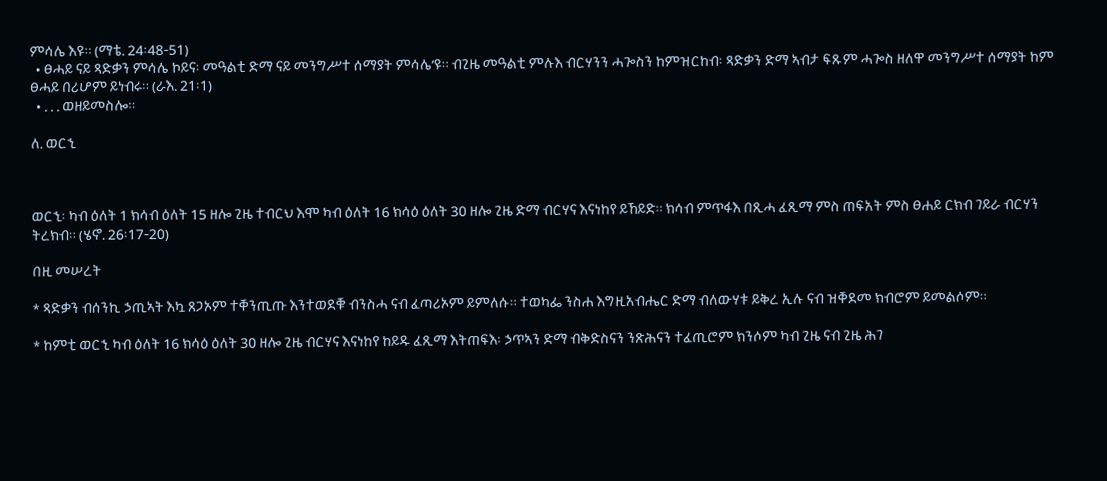ምሳሌ እዩ። (ማቴ. 24፡48-51)
  • ፀሓይ ናይ ጻድቃን ምሳሌ ኮይና፡ መዓልቲ ድማ ናይ መንግሥተ ሰማያት ምሳሌ’ዩ። ብጊዜ መዓልቲ ምሉእ ብርሃንን ሓጐስን ከምዝርከብ፡ ጻድቃን ድማ ኣብታ ፍጹም ሓጐስ ዘለዋ መንግሥተ ሰማያት ከም ፀሓይ በሪሆም ይነብሩ። (ራእ. 21፡1)
  • . . . ወዘይመስሎ።

ለ. ወርኂ



ወርኂ፡ ካብ ዕለት 1 ክሳብ ዕለት 15 ዘሎ ጊዜ ተብርህ እሞ ካብ ዕለት 16 ክሳዕ ዕለት 30 ዘሎ ጊዜ ድማ ብርሃና እናነከየ ይኸይድ። ክሳብ ምጥፋእ በጺሓ ፈጺማ ምስ ጠፍአት ምስ ፀሐይ ርክብ ገይራ ብርሃን ትረክብ። (ሄኖ. 26፡17-20)

በዚ መሠረት

* ጻድቃን ብሰንኪ ኃጢኣት እኳ ጸጋኦም ተቐንጢጡ እንተወደቑ ብንስሓ ናብ ፈጣሪኦም ይምለሱ። ተወካፌ ንስሐ እግዚአብሔር ድማ ብለውሃቱ ይቅረ ኢሉ ናብ ዝቐደመ ክብሮም ይመልሶም።

* ከምቲ ወርኂ ካብ ዕለት 16 ክሳዕ ዕለት 30 ዘሎ ጊዜ ብርሃና እናነከየ ከይዱ ፈጺማ እትጠፍእ፡ ኃጥኣን ድማ ብቅድስናን ንጽሕናን ተፈጢሮም ክንሶም ካብ ጊዜ ናብ ጊዜ ሕገ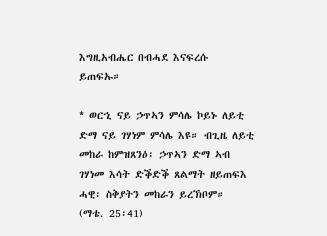እግዚአብሔር በብሓደ እናፍረሱ ይጠፍኡ።

* ወርኂ ናይ ኃጥኣን ምሳሌ ኮይኑ ለይቲ ድማ ናይ ገሃነም ምሳሌ እዩ። ብጊዜ ለይቲ መከራ ከምዝጸንዕ፡ ኃጥኣን ድማ ኣብ ገሃነመ እሳት ድቕድቕ ጸልማት ዘይጠፍእ ሓዊ፡ ስቅያትን መከራን ይረኽቦም። (ማቴ. 25፡41)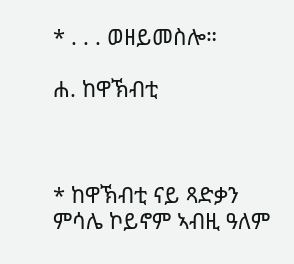* . . . ወዘይመስሎ።

ሐ. ከዋኽብቲ



* ከዋኽብቲ ናይ ጻድቃን ምሳሌ ኮይኖም ኣብዚ ዓለም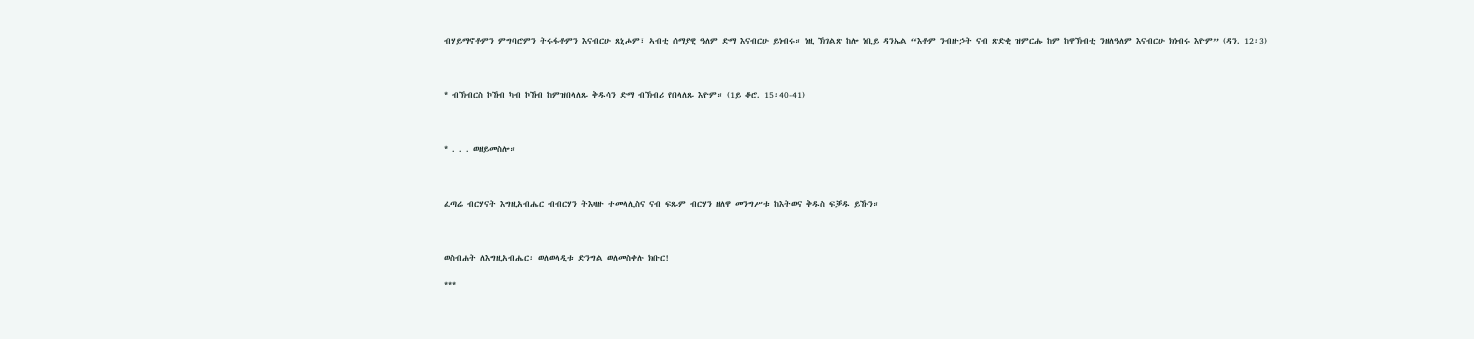ብሃይማኖቶምን ምግባሮምን ትሩፋቶምን እናብርሁ ጸኒሖም፣ ኣብቲ ሰማያዊ ዓለም ድማ እናብርሁ ይነብሩ። ነዚ ኽገልጽ ከሎ ነቢይ ዳንኤል “እቶም ንብዙኃት ናብ ጽድቂ ዝምርሑ ከም ከዋኽብቲ ንዘለዓለም እናብርሁ ክነብሩ እዮም” (ዳን. 12፡3)



* ብኽብርስ ኮኸብ ካብ ኮኸብ ከምዝበላለጹ ቅዱሳን ድማ ብኽብሪ የበላለጹ እዮም። (1ይ ቆሮ. 15፡40-41)



* . . . ወዘይመስሎ።



ፈጣሬ ብርሃናት እግዚአብሔር ብብርሃን ትእዛዙ ተመላሊስና ናብ ፍጹም ብርሃን ዘለዋ መንግሥቱ ከእትወና ቅዱስ ፍቓዱ ይኹን።



ወስብሐት ለእግዚአብሔር፡ ወለወላዲቱ ድንግል ወለመስቀሉ ክቡር!

***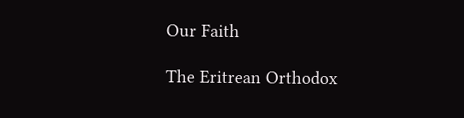Our Faith

The Eritrean Orthodox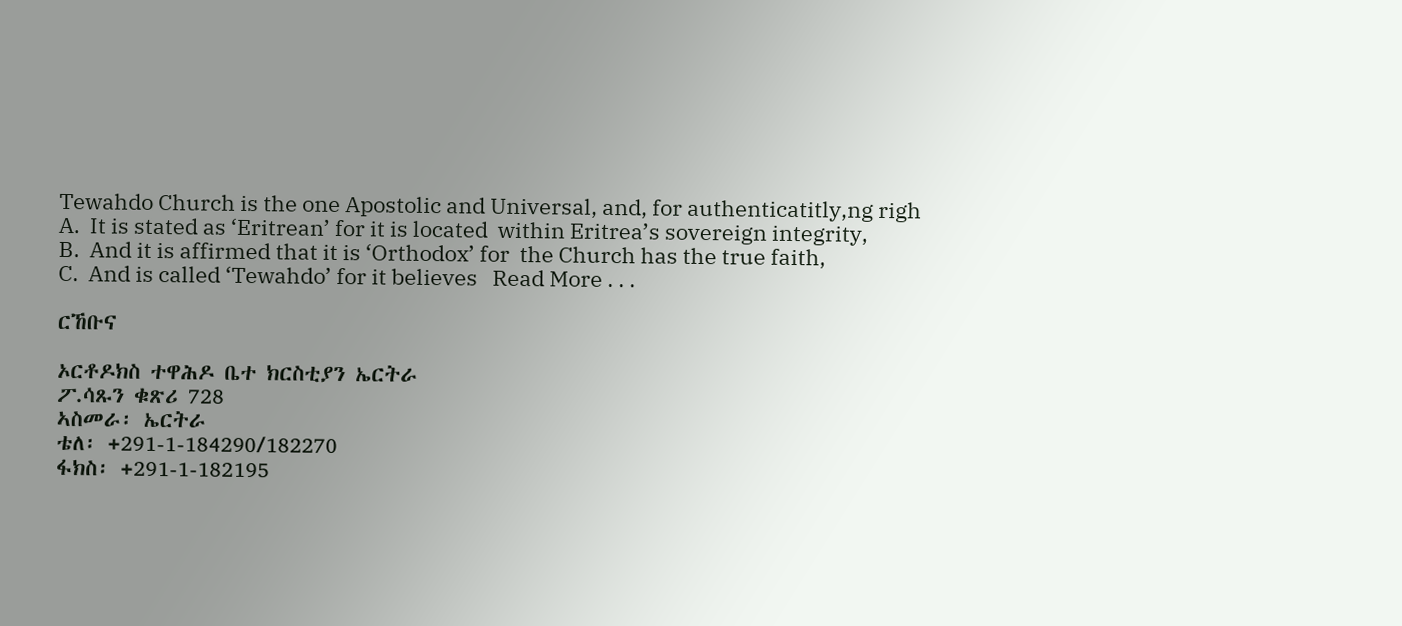Tewahdo Church is the one Apostolic and Universal, and, for authenticatitly,ng righ
A.  It is stated as ‘Eritrean’ for it is located  within Eritrea’s sovereign integrity,
B.  And it is affirmed that it is ‘Orthodox’ for  the Church has the true faith,
C.  And is called ‘Tewahdo’ for it believes   Read More . . .

ርኸቡና

ኦርቶዶክስ ተዋሕዶ ቤተ ክርስቲያን ኤርትራ
ፖ.ሳጹን ቁጽሪ 728
ኣስመራ፡ ኤርትራ
ቴለ፡ +291-1-184290/182270
ፋክስ፡ +291-1-182195